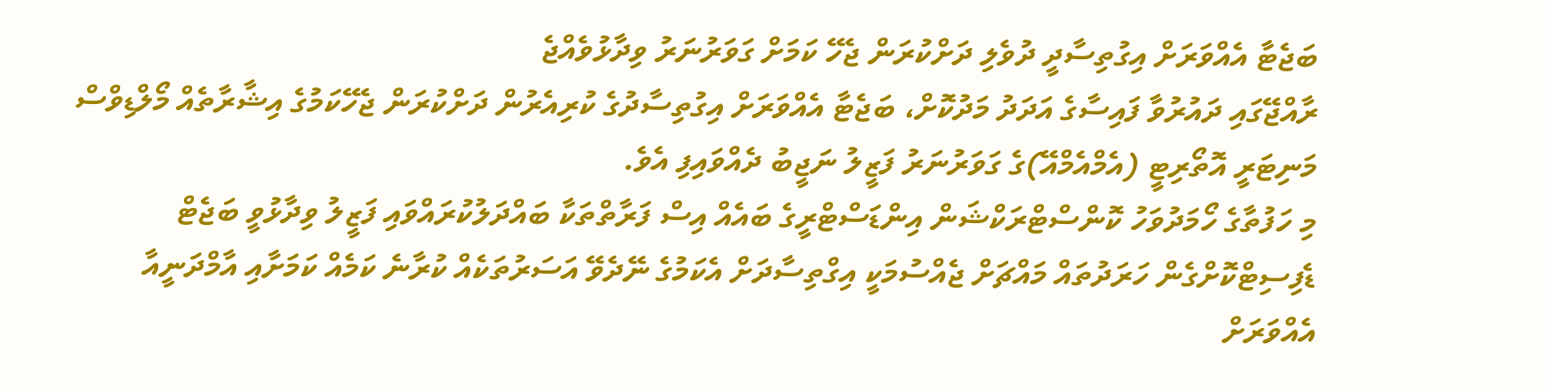ބަޖެޓާ އެއްވަރަށް އިގުތިސާދީ ދުވެލި ދަށްކުރަން ޖެހޭ ކަމަށް ގަވަރުނަރު ވިދާޅުވެއްޖެ
ރާއްޖޭގައި ދައުރުވާ ފައިސާގެ އަދަދު މަދުކޮށް، ބަޖެޓާ އެއްވަރަށް އިގުތިސާދުގެ ކުރިއެރުން ދަށްކުރަން ޖެހޭކަމުގެ އިޝާރާތެއް މޯލްޑިވްސް މަނިޓަރީ އޮތޯރިޓީ (އެމްއެމްއޭ)ގެ ގަވަރުނަރު ފަޒީލު ނަޖީބު ދެއްވައިފި އެވެ.
މި ހަފުތާގެ ހޯމަދުވަހު ކޮންސްޓްރަކްޝަން އިންޑަސްޓްރީގެ ބައެއް އިސް ފަރާތްތަކާ ބައްދަލުކުރައްވައި ފަޒީލު ވިދާޅުވީ ބަޖެޓް ޑެފިސިޓްކޮށްގެން ހަރަދުތައް މައްޗަށް ޖެއްސުމަކީ އިގްތިސާދަށް އެކަމުގެ ނޭދެވޭ އަސަރުތަކެއް ކުރާނެ ކަމެއް ކަމަށާއި އާމްދަނީއާ އެއްވަރަށް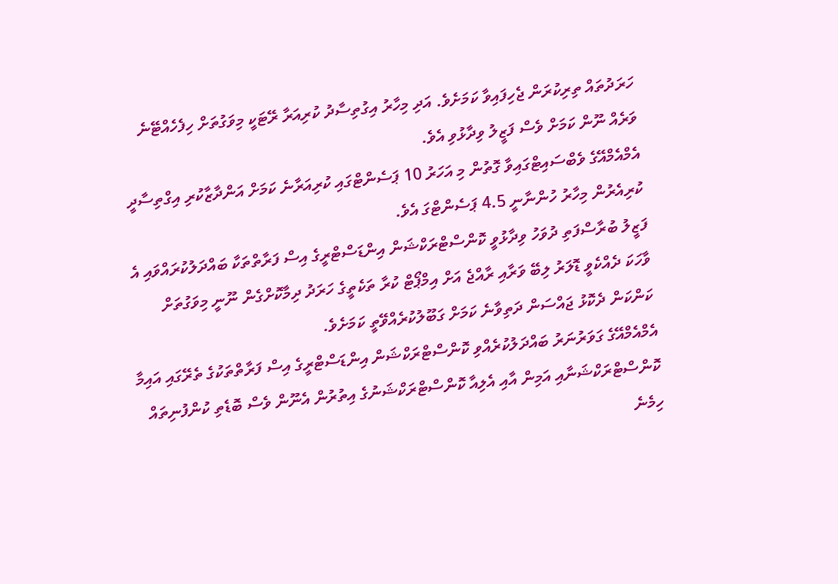ހަރަދުތައް ތިރިކުރަން ޖެހިފައިވާ ކަމަށެވެ. އަދި މިހާރު އިގުތިސާދު ކުރިއަރާ ރޭޓަކީ މިވަގުތަށް ހިފެހެއްޓޭނެ ވަރެއް ނޫން ކަމަށް ވެސް ފަޒީލު ވިދާޅުވި އެވެ.
އެމްއެމްއޭގެ ވެބްސައިޓްގައިވާ ގޮތުން މި އަހަރު 10 ޕަސެންޓްގައި ކުރިއަރާނެ ކަމަށް އަންދާޒާކުރި އިގްތިސާދީ ކުރިއެރުން މިހާރު ހުންނާނީ 4.5 ޕަސެންޓްގަ އެވެ.
ފަޒީލު ބުރާސްފަތި ދުވަހު ވިދާޅުވީ ކޮންސްޓްރަކްޝަން އިންޑަސްޓްރީގެ އިސް ފަރާތްތަކާ ބައްދަލުކުރައްވައި އެ ވާހަކަ ދެއްކެވީ ޑޮލަރު ލިބޭ ވަރާއި ރާއްޖެ އަށް އިމްޕޯޓް ކުރާ ތަކެތީގެ ހަރަދު ދިމާކޮށްގެން ނޫނީ މިވަގުތަށް ކަންކަން ދެކޮޅު ޖައްސަން ދަތިވާނެ ކަމަށް ގަބޫލުކުރެއްވޭތީ ކަމަށެވެ.
އެމްއެމްއޭގެ ގަވަރުނަރު ބައްދަލުކުރެއްވި ކޮންސްޓްރަކްޝަން އިންޑަސްޓްރީގެ އިސް ފަރާތްތަކުގެ ތެރޭގައި އައިމާ ކޮންސްޓްރަކްޝަނާއި އަމިން އާއި އެލިއާ ކޮންސްޓްރަކްޝަނުގެ އިތުރުން އެނޫން ވެސް ބޮޑެތި ކުންފުނިތައް ހިމެނެ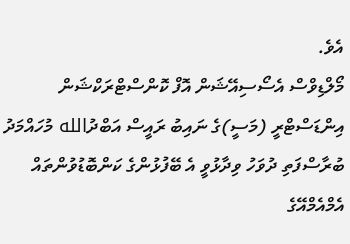އެވެ.
މޯލްޑިވްސް އެސޯސިއޭޝަން އޮފް ކޮންސްޓްރަކްޝަން އިންޑަސްޓްރީ (މަސީ)ގެ ނައިބު ރައީސް އަބްދުالله މުހައްމަދު ބުރާސްފަތި ދުވަހު ވިދާޅުވީ އެ ބޭފުޅުންގެ ކަންބޮޑުވުންތައް އެމްއެމްއޭގެ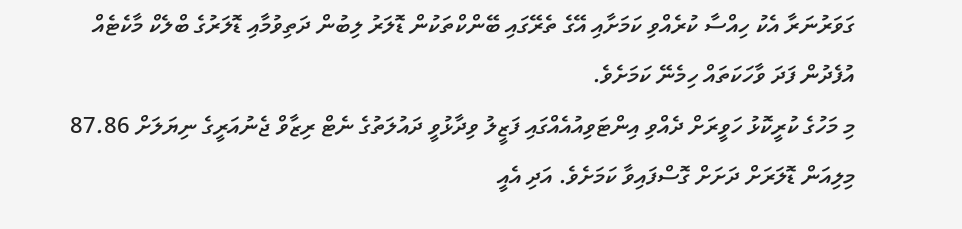ގަވަރުނަރާ އެކު ހިއްސާ ކުރެއްވި ކަމަށާއި އޭގެ ތެރޭގައި ބޭންކްތަކުން ޑޮލަރު ލިބުން ދަތިވުމާއި ޑޮލަރުގެ ބްލެކް މާކެޓެއް އުފެދުން ފަދަ ވާހަކަތައް ހިމެނޭ ކަމަށެވެ.
މި މަހުގެ ކުރީކޮޅު ހަވީރަށް ދެއްވި އިންޓަވިއުއެއްގައި ފަޒީލު ވިދާޅުވީ ދައުލަތުގެ ނެޓް ރިޒާވް ޖެނުއަރީގެ ނިޔަލަށް 87.86 މިލިއަން ޑޮލަރަށް ދަށަށް ގޮސްފައިވާ ކަމަށެވެ. އަދި އެއީ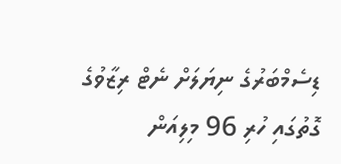ޑިސެމްބަރުގެ ނިޔަލަށް ނެޓް ރިޒާވުގެ ގޮތުގައި ހުރި 96 މިލިއަން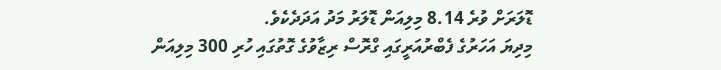ޑޮލަރަށް ވުރެ 8.14 މިލިއަން ޑޮލަރު މަދު އަދަދެކެވެ.
މިދިޔަ އަހަރުގެ ފެބްރުއަރީގައި ގްރޮސް ރިޒާވުގެ ގޮތުގައި ހުރި 300 މިލިއަން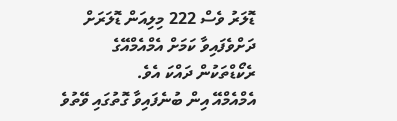ޑޮލަރު ވެސް 222 މިލިއަން ޑޮލަރަށް ދަށްވެފައިވާ ކަމަށް އެމްއެމްއޭގެ ރެކޯޑްތަކުން ދައްކަ އެވެ.
އެމްއެމްއޭ އިން ބުނެފައިވާ ގޮތުގައި ވޭތުވެ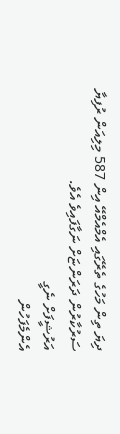ދިޔަ ތިން މަހުގެ ތެރޭގައި އެމްއެމްއޭ އިން 587 މިލިއަން ރުފިޔާ ސަރުކާރުން ދަރަންޏަށް ނަގާފައިވެ އެވެ.
އަރުޝީފަށް ނެގީ
އެންމެފަހުން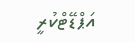އަޕްޑޭޓްކުރީ